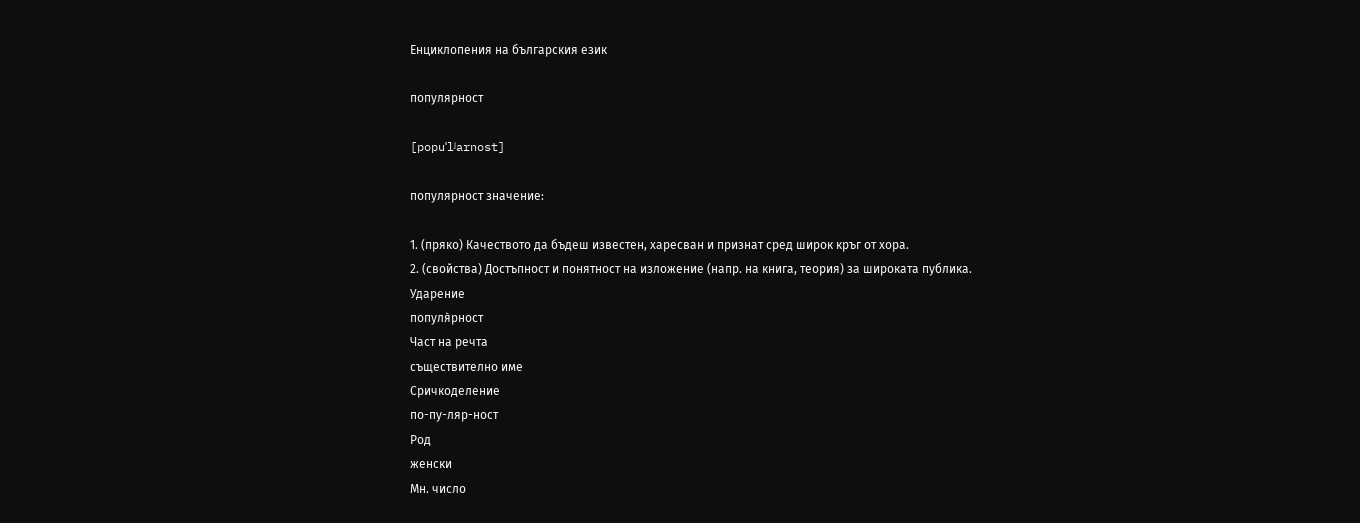Енциклопения на българския език

популярност

[popuˈlʲarnost]

популярност значение:

1. (пряко) Качеството да бъдеш известен, харесван и признат сред широк кръг от хора.
2. (свойства) Достъпност и понятност на изложение (напр. на книга, теория) за широката публика.
Ударение
популя̀рност
Част на речта
съществително име
Сричкоделение
по-пу-ляр-ност
Род
женски
Мн. число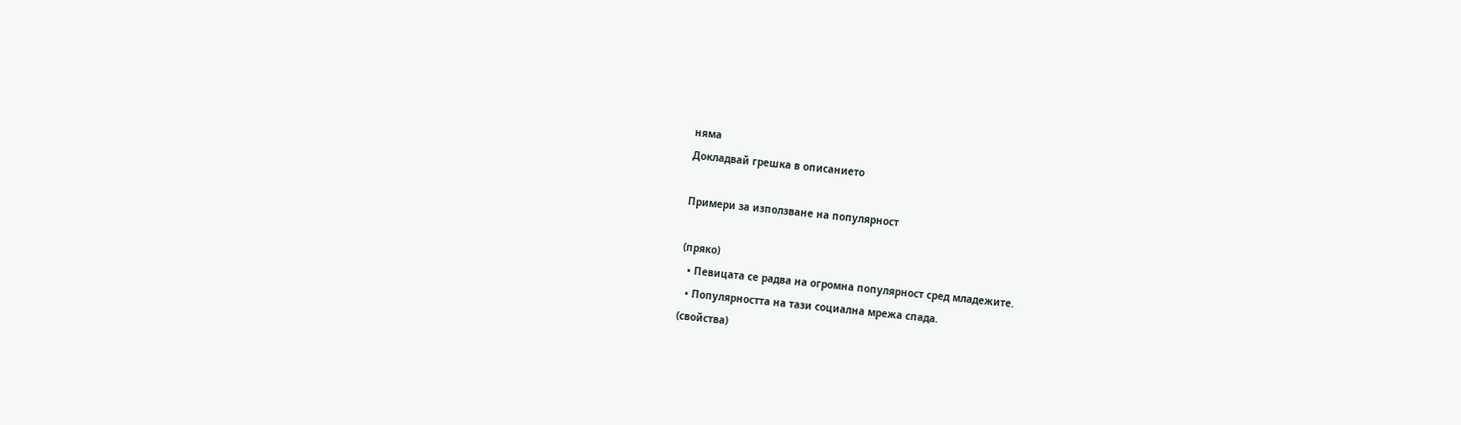няма
Докладвай грешка в описанието

Примери за използване на популярност

(пряко)
  • Певицата се радва на огромна популярност сред младежите.
  • Популярността на тази социална мрежа спада.
(свойства)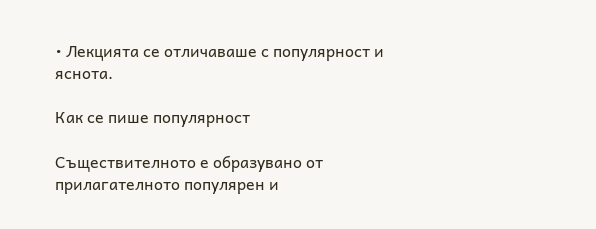• Лекцията се отличаваше с популярност и яснота.

Как се пише популярност

Съществителното е образувано от прилагателното популярен и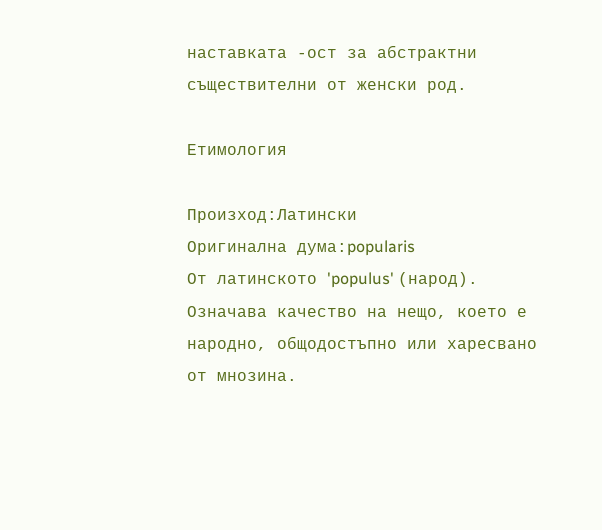наставката -ост за абстрактни съществителни от женски род.

Етимология

Произход:Латински
Оригинална дума:popularis
От латинското 'populus' (народ). Означава качество на нещо, което е народно, общодостъпно или харесвано от мнозина.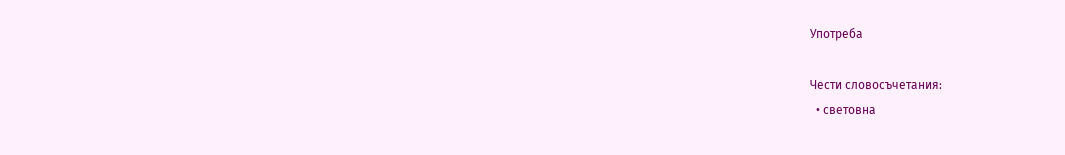Употреба

Чести словосъчетания:
  • световна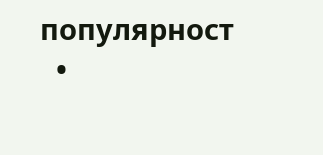популярност
  •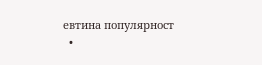евтина популярност
  •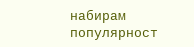набирам популярност